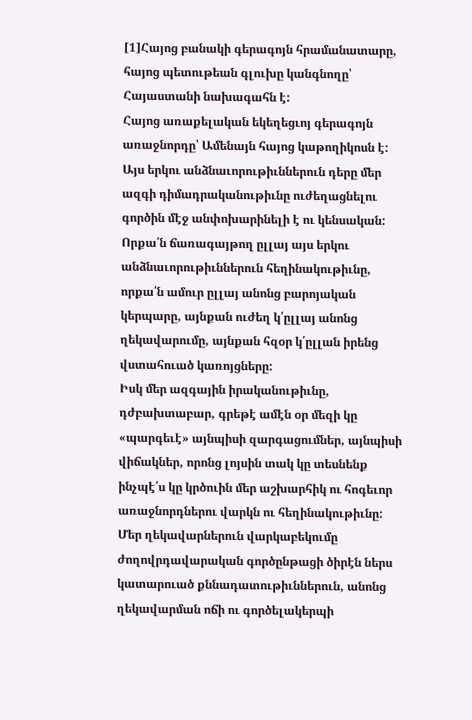[1]Հայոց բանակի գերագոյն հրամանատարը, հայոց պետութեան գլուխը կանգնողը՝ Հայաստանի նախագահն է:
Հայոց առաքելական եկեղեցւոյ գերագոյն առաջնորդը՝ Ամենայն հայոց կաթողիկոսն է:
Այս երկու անձնաւորութիւններուն դերը մեր ազգի դիմադրականութիւնը ուժեղացնելու գործին մէջ անփոխարինելի է ու կենսական:
Որքա՛ն ճառագայթող ըլլայ այս երկու անձնաւորութիւններուն հեղինակութիւնը, որքա՛ն ամուր ըլլայ անոնց բարոյական կերպարը, այնքան ուժեղ կ՛ըլլայ անոնց ղեկավարումը, այնքան հզօր կ՛ըլլան իրենց վստահուած կառոյցները:
Իսկ մեր ազգային իրականութիւնը, դժբախտաբար, գրեթէ ամէն օր մեզի կը «պարգեւէ» այնպիսի զարգացումներ, այնպիսի վիճակներ, որոնց լոյսին տակ կը տեսնենք ինչպէ՛ս կը կրծուին մեր աշխարհիկ ու հոգեւոր առաջնորդներու վարկն ու հեղինակութիւնը:
Մեր ղեկավարներուն վարկաբեկումը ժողովրդավարական գործընթացի ծիրէն ներս կատարուած քննադատութիւններուն, անոնց ղեկավարման ոճի ու գործելակերպի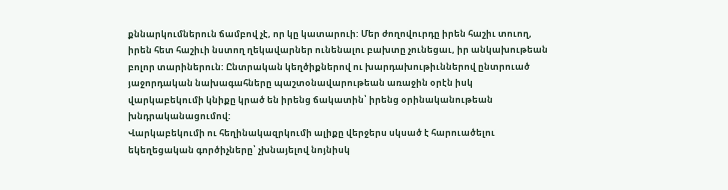քննարկումներուն ճամբով չէ, որ կը կատարուի: Մեր ժողովուրդը իրեն հաշիւ տուող, իրեն հետ հաշիւի նստող ղեկավարներ ունենալու բախտը չունեցաւ, իր անկախութեան բոլոր տարիներուն: Ընտրական կեղծիքներով ու խարդախութիւններով ընտրուած յաջորդական նախագահները պաշտօնավարութեան առաջին օրէն իսկ վարկաբեկումի կնիքը կրած են իրենց ճակատին՝ իրենց օրինականութեան խնդրականացումով:
Վարկաբեկումի ու հեղինակազրկումի ալիքը վերջերս սկսած է հարուածելու եկեղեցական գործիչները՝ չխնայելով նոյնիսկ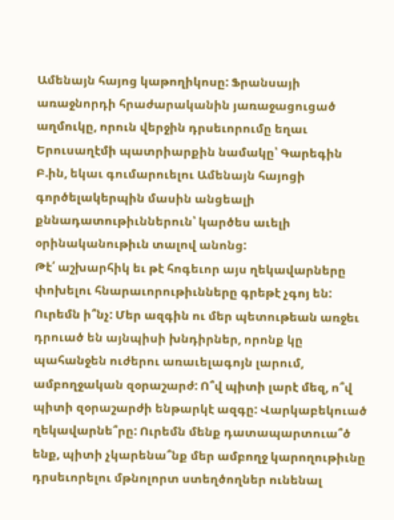Ամենայն հայոց կաթողիկոսը: Ֆրանսայի առաջնորդի հրաժարականին յառաջացուցած աղմուկը, որուն վերջին դրսեւորումը եղաւ Երուսաղէմի պատրիարքին նամակը՝ Գարեգին Բ.ին, եկաւ գումարուելու Ամենայն հայոցի գործելակերպին մասին անցեալի քննադատութիւններուն՝ կարծես աւելի օրինականութիւն տալով անոնց:
Թէ՛ աշխարհիկ եւ թէ հոգեւոր այս ղեկավարները փոխելու հնարաւորութիւնները գրեթէ չգոյ են: Ուրեմն ի՞նչ: Մեր ազգին ու մեր պետութեան առջեւ դրուած են այնպիսի խնդիրներ, որոնք կը պահանջեն ուժերու առաւելագոյն լարում, ամբողջական զօրաշարժ: Ո՞վ պիտի լարէ մեզ, ո՞վ պիտի զօրաշարժի ենթարկէ ազգը: Վարկաբեկուած ղեկավարնե՞րը: Ուրեմն մենք դատապարտուա՞ծ ենք, պիտի չկարենա՞նք մեր ամբողջ կարողութիւնը դրսեւորելու մթնոլորտ ստեղծողներ ունենալ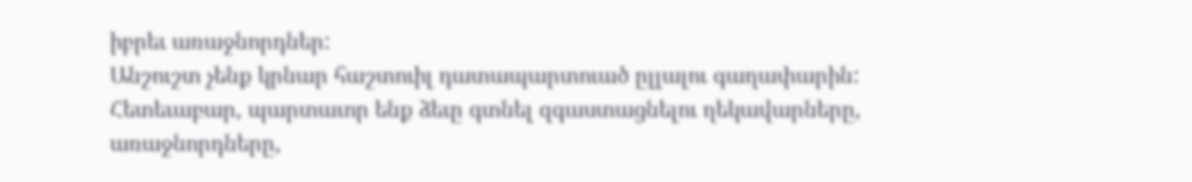իբրեւ առաջնորդներ:
Անշուշտ չենք կրնար հաշտուիլ դատապարտուած ըլլալու գաղափարին: Հետեւաբար, պարտաւոր ենք ձեւը գտնել զգաստացնելու ղեկավարները, առաջնորդները,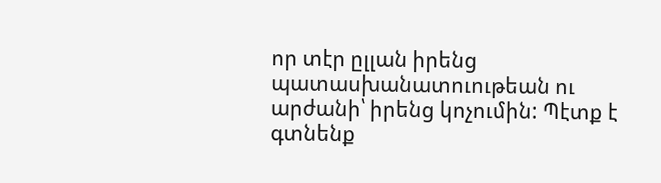որ տէր ըլլան իրենց պատասխանատուութեան ու արժանի՝ իրենց կոչումին: Պէտք է գտնենք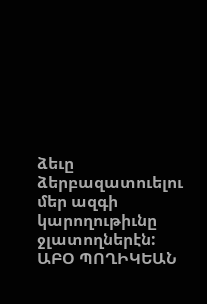ձեւը ձերբազատուելու մեր ազգի կարողութիւնը ջլատողներէն:
ԱԲՕ ՊՈՂԻԿԵԱՆ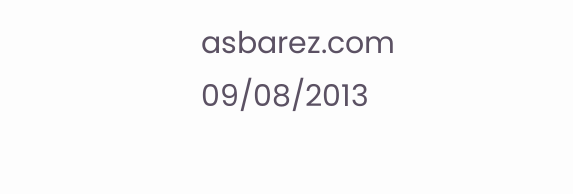asbarez.com
09/08/2013